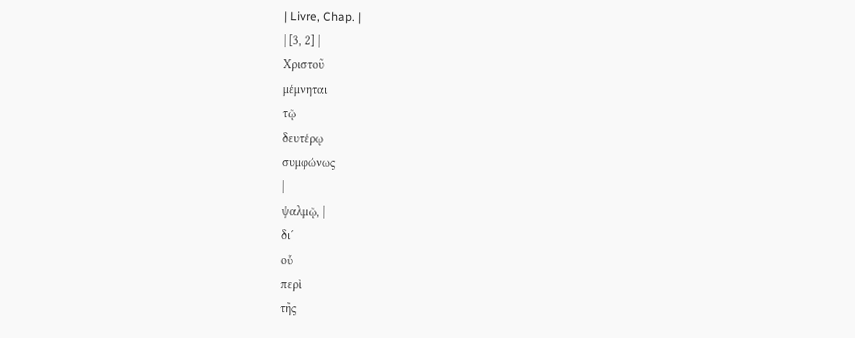| Livre, Chap. |
| [3, 2] |
Χριστοῦ
μέμνηται
τῷ
δευτέρῳ
συμφώνως
|
ψαλμῷ, |
δι´
οὗ
περὶ
τῆς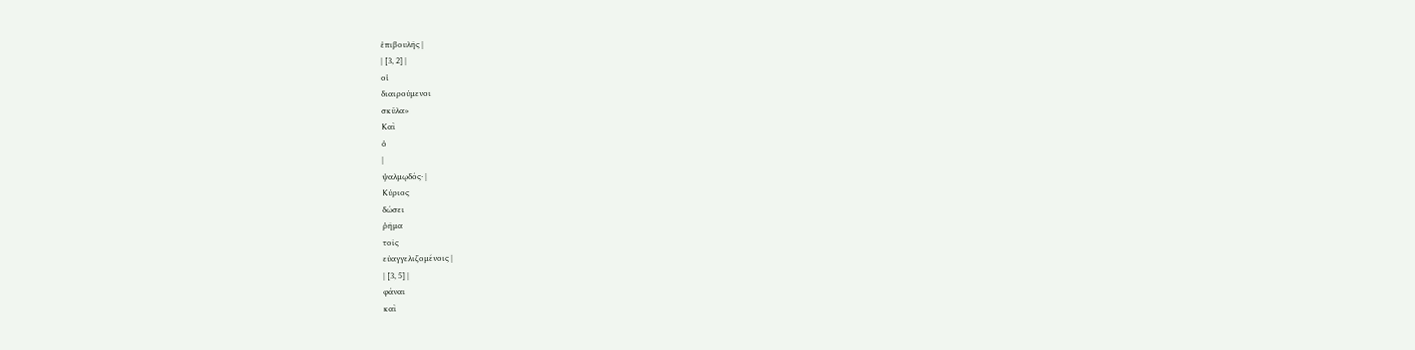ἐπιβουλῆς |
| [3, 2] |
οἱ
διαιρούμενοι
σκῦλα»
Καὶ
ὁ
|
ψαλμῳδός· |
Κύριος
δώσει
ῥῆμα
τοῖς
εὐαγγελιζομένοις |
| [3, 5] |
φάναι
καὶ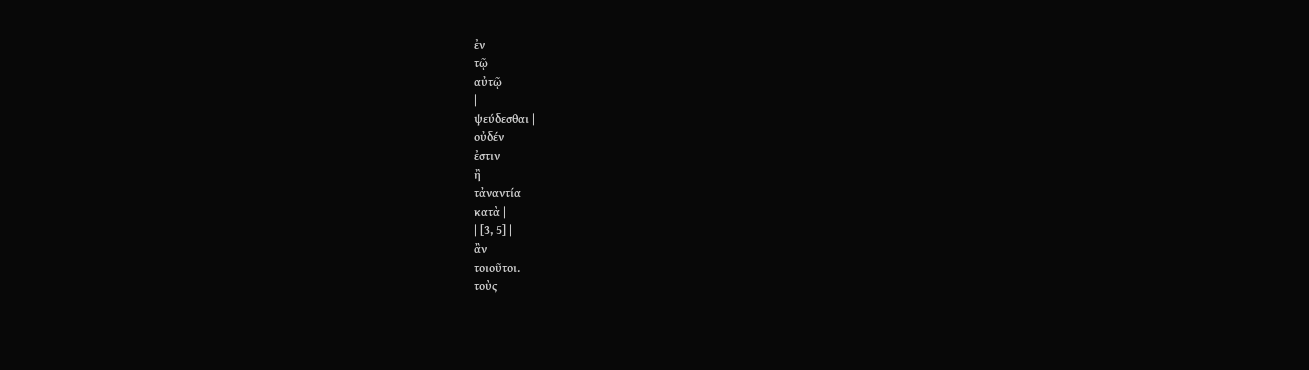ἐν
τῷ
αὐτῷ
|
ψεύδεσθαι |
οὐδέν
ἐστιν
ἢ
τἀναντία
κατὰ |
| [3, 5] |
ἂν
τοιοῦτοι.
τοὺς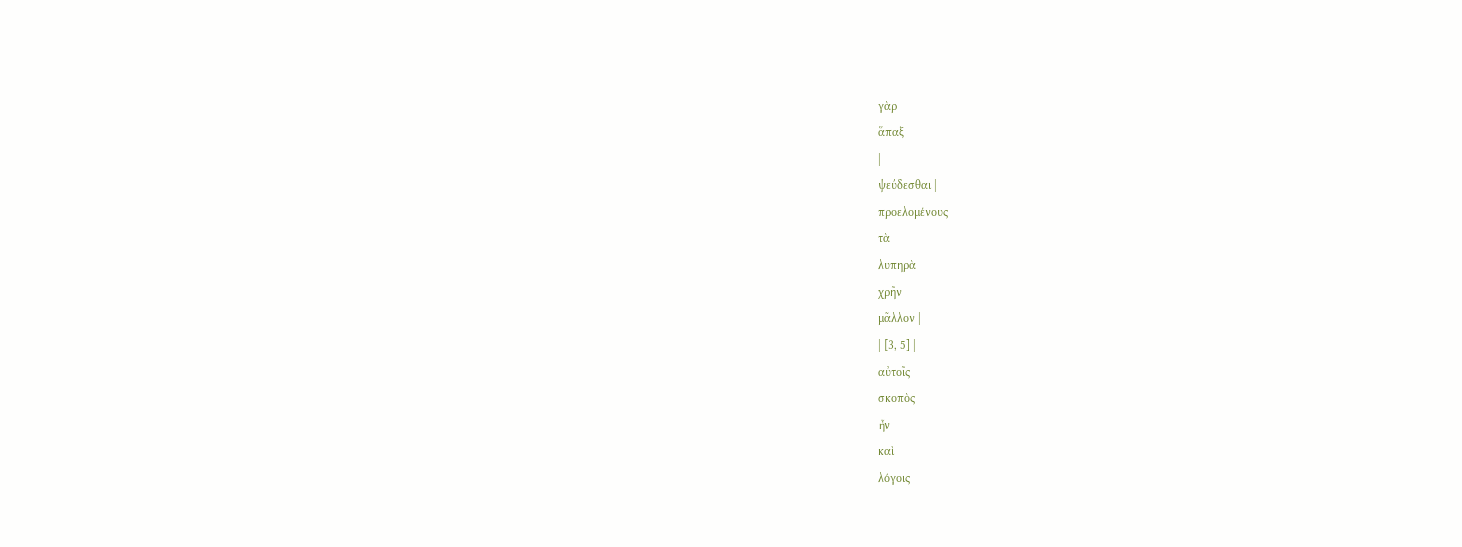γὰρ
ἅπαξ
|
ψεύδεσθαι |
προελομένους
τὰ
λυπηρὰ
χρῆν
μᾶλλον |
| [3, 5] |
αὐτοῖς
σκοπὸς
ἦν
καὶ
λόγοις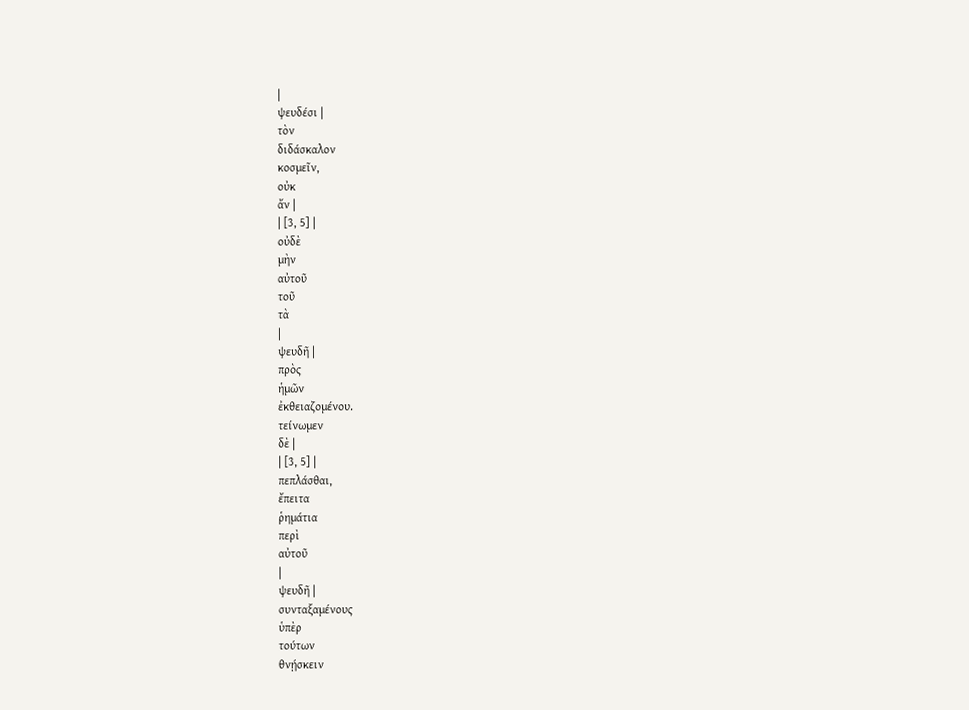|
ψευδέσι |
τὸν
διδάσκαλον
κοσμεῖν,
οὐκ
ἄν |
| [3, 5] |
οὐδὲ
μὴν
αὐτοῦ
τοῦ
τὰ
|
ψευδῆ |
πρὸς
ἡμῶν
ἐκθειαζομένου.
τείνωμεν
δὲ |
| [3, 5] |
πεπλάσθαι,
ἔπειτα
ῥημάτια
περὶ
αὐτοῦ
|
ψευδῆ |
συνταξαμένους
ὑπὲρ
τούτων
θνῄσκειν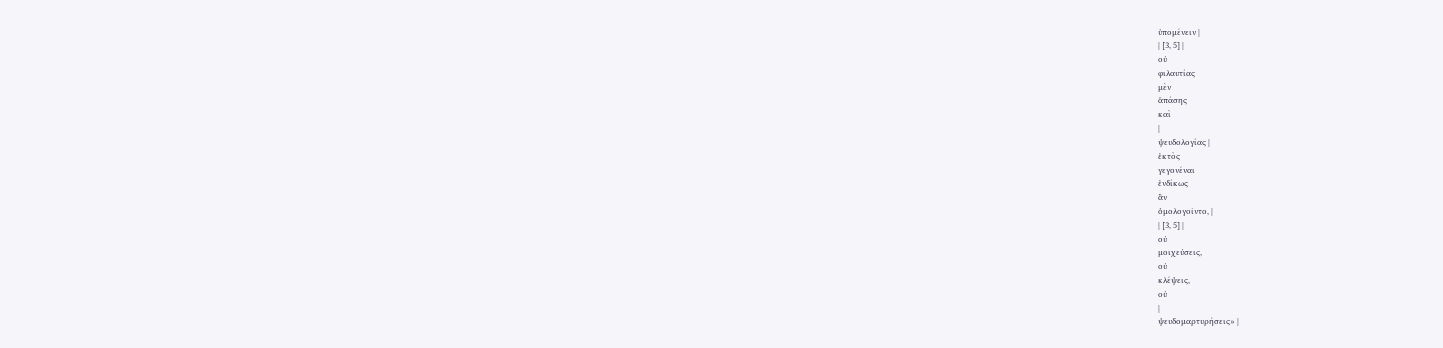ὑπομένειν |
| [3, 5] |
οὐ
φιλαυτίας
μὲν
ἁπάσης
καὶ
|
ψευδολογίας |
ἐκτὸς
γεγονέναι
ἐνδίκως
ἂν
ὁμολογοῖντο, |
| [3, 5] |
οὐ
μοιχεύσεις,
οὐ
κλέψεις,
οὐ
|
ψευδομαρτυρήσεις» |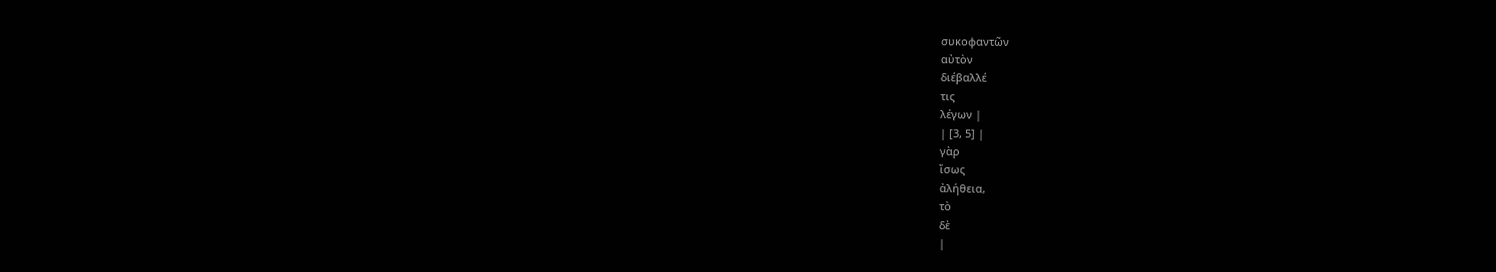συκοφαντῶν
αὐτὸν
διέβαλλέ
τις
λέγων |
| [3, 5] |
γὰρ
ἴσως
ἀλήθεια,
τὸ
δὲ
|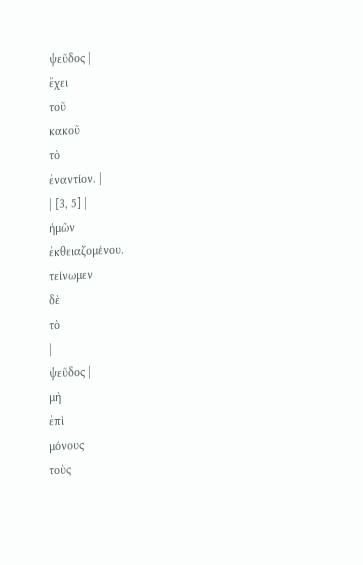ψεῦδος |
ἔχει
τοῦ
κακοῦ
τὸ
ἐναντίον. |
| [3, 5] |
ἡμῶν
ἐκθειαζομένου.
τείνωμεν
δὲ
τὸ
|
ψεῦδος |
μὴ
ἐπὶ
μόνους
τοὺς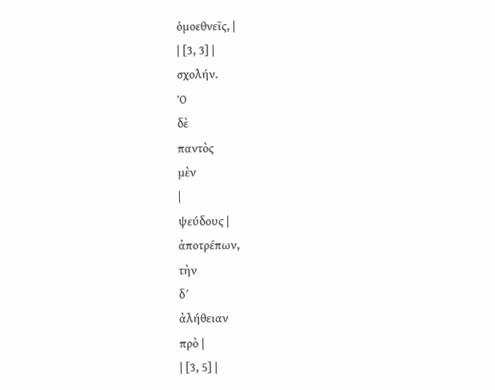ὁμοεθνεῖς, |
| [3, 3] |
σχολήν.
Ὁ
δὲ
παντὸς
μὲν
|
ψεύδους |
ἀποτρέπων,
τὴν
δ´
ἀλήθειαν
πρὸ |
| [3, 5] |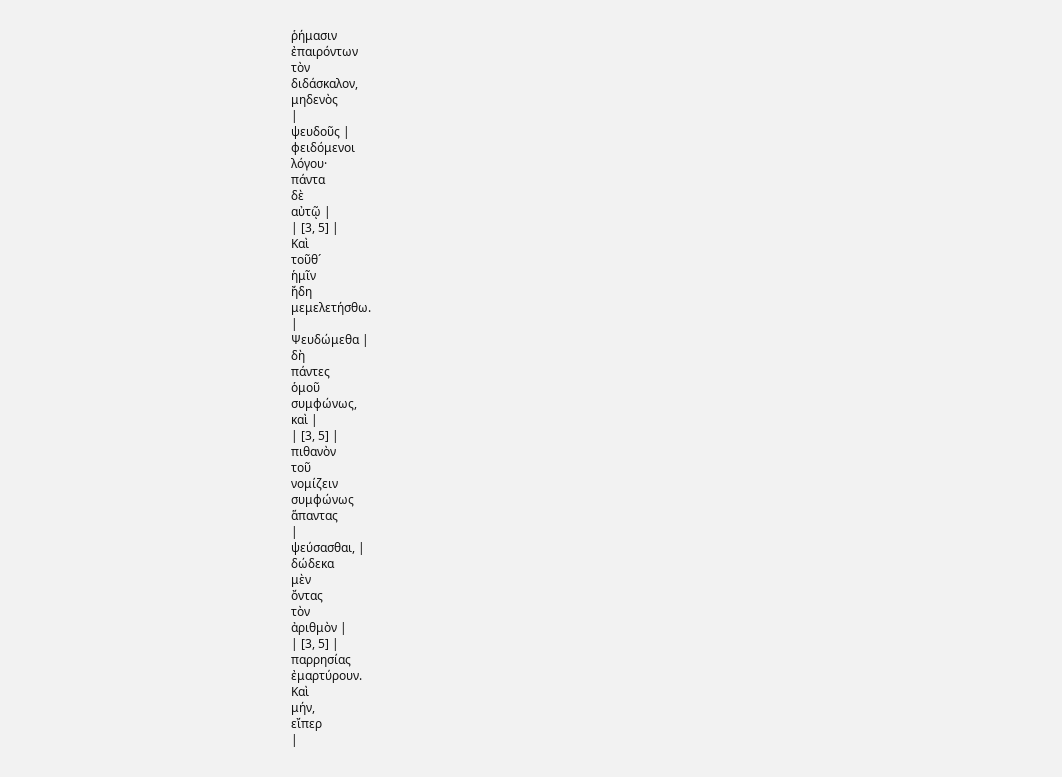ῥήμασιν
ἐπαιρόντων
τὸν
διδάσκαλον,
μηδενὸς
|
ψευδοῦς |
φειδόμενοι
λόγου·
πάντα
δὲ
αὐτῷ |
| [3, 5] |
Καὶ
τοῦθ´
ἡμῖν
ἤδη
μεμελετήσθω.
|
Ψευδώμεθα |
δὴ
πάντες
ὁμοῦ
συμφώνως,
καὶ |
| [3, 5] |
πιθανὸν
τοῦ
νομίζειν
συμφώνως
ἅπαντας
|
ψεύσασθαι, |
δώδεκα
μὲν
ὄντας
τὸν
ἀριθμὸν |
| [3, 5] |
παρρησίας
ἐμαρτύρουν.
Καὶ
μήν,
εἴπερ
|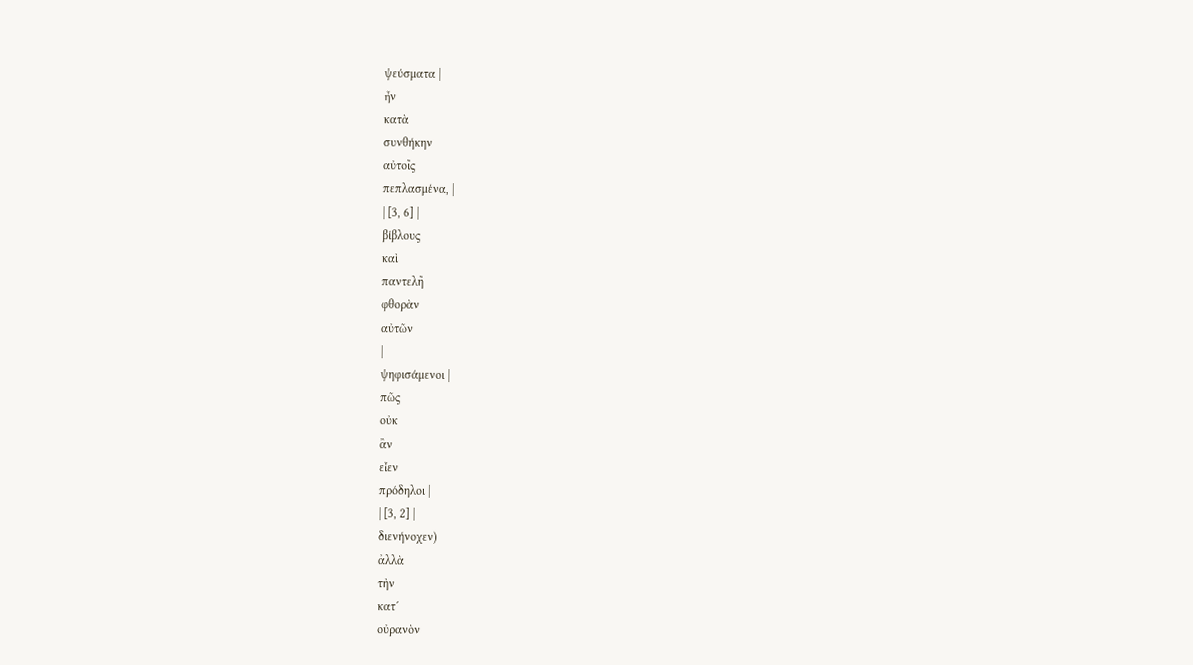ψεύσματα |
ἦν
κατὰ
συνθήκην
αὐτοῖς
πεπλασμένα, |
| [3, 6] |
βίβλους
καὶ
παντελῆ
φθορὰν
αὐτῶν
|
ψηφισάμενοι |
πῶς
οὐκ
ἂν
εἶεν
πρόδηλοι |
| [3, 2] |
διενήνοχεν)
ἀλλὰ
τὴν
κατ´
οὐρανὸν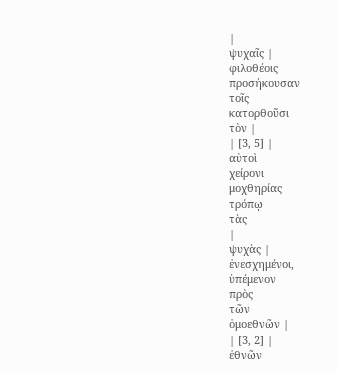|
ψυχαῖς |
φιλοθέοις
προσήκουσαν
τοῖς
κατορθοῦσι
τὸν |
| [3, 5] |
αὐτοὶ
χείρονι
μοχθηρίας
τρόπῳ
τὰς
|
ψυχὰς |
ἐνεσχημένοι,
ὑπέμενον
πρὸς
τῶν
ὁμοεθνῶν |
| [3, 2] |
ἐθνῶν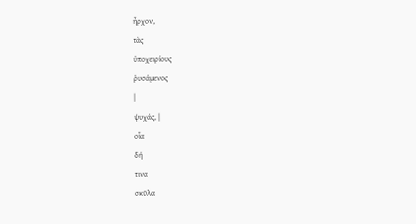ἦρχον,
τὰς
ὑποχειρίους
ῥυσάμενος
|
ψυχάς, |
οἷα
δή
τινα
σκῦλα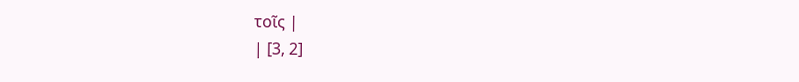τοῖς |
| [3, 2]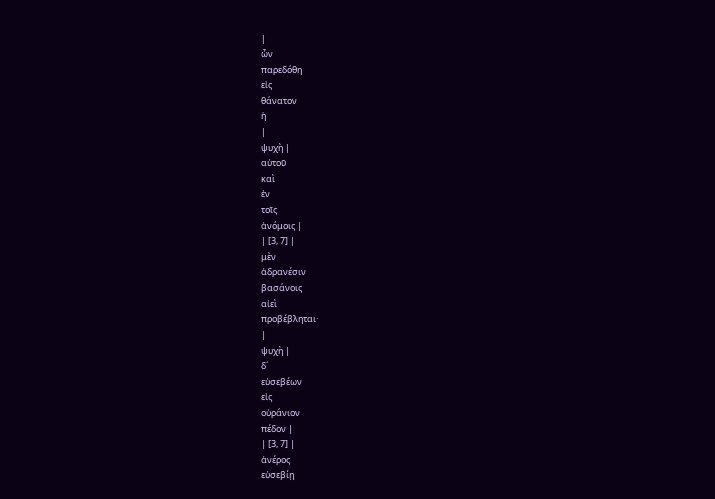|
ὧν
παρεδόθη
εἰς
θάνατον
ἡ
|
ψυχὴ |
αὐτοῦ
καὶ
ἐν
τοῖς
ἀνόμοις |
| [3, 7] |
μὲν
ἀδρανέσιν
βασάνοις
αἰεὶ
προβέβληται·
|
ψυχὴ |
δ´
εὐσεβέων
εἰς
οὐράνιον
πέδον |
| [3, 7] |
ἀνέρος
εὐσεβίῃ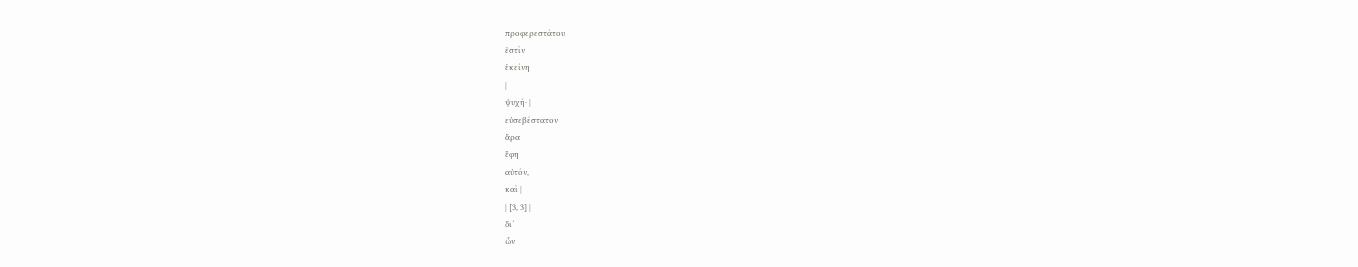προφερεστάτου
ἐστὶν
ἐκείνη
|
ψυχή· |
εὐσεβέστατον
ἄρα
ἔφη
αὐτόν,
καὶ |
| [3, 3] |
δι´
ὧν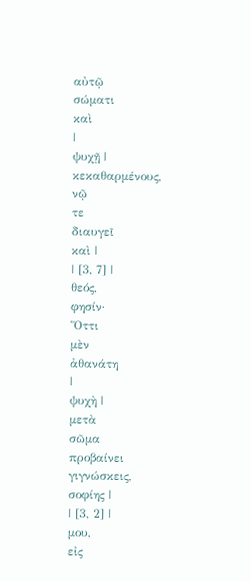αὐτῷ
σώματι
καὶ
|
ψυχῇ |
κεκαθαρμένους,
νῷ
τε
διαυγεῖ
καὶ |
| [3, 7] |
θεός,
φησίν·
Ὅττι
μὲν
ἀθανάτη
|
ψυχὴ |
μετὰ
σῶμα
προβαίνει
γιγνώσκεις,
σοφίης |
| [3, 2] |
μου,
εἰς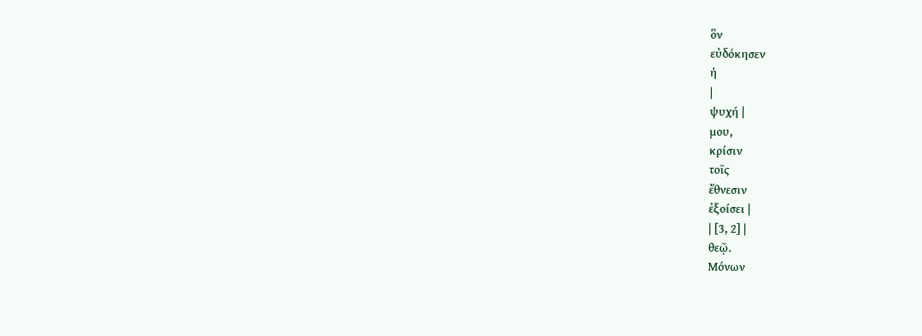ὃν
εὐδόκησεν
ἡ
|
ψυχή |
μου,
κρίσιν
τοῖς
ἔθνεσιν
ἐξοίσει |
| [3, 2] |
θεῷ.
Μόνων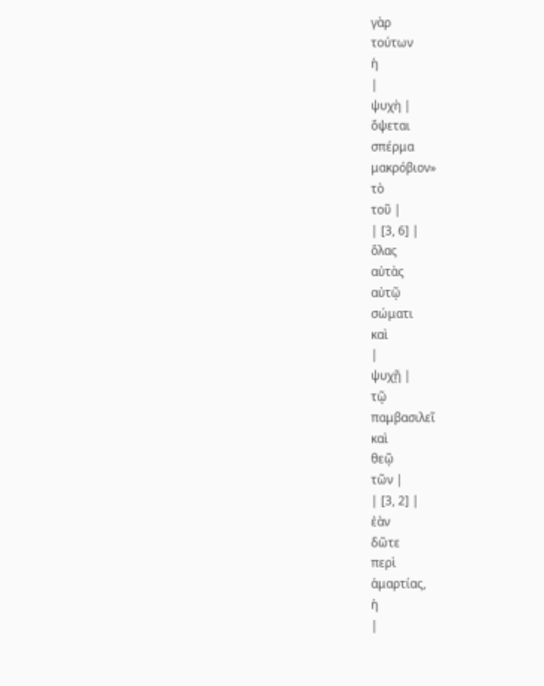γὰρ
τούτων
ἡ
|
ψυχὴ |
ὄψεται
σπέρμα
μακρόβιον»
τὸ
τοῦ |
| [3, 6] |
ὅλας
αὐτὰς
αὐτῷ
σώματι
καὶ
|
ψυχῇ |
τῷ
παμβασιλεῖ
καὶ
θεῷ
τῶν |
| [3, 2] |
ἐὰν
δῶτε
περὶ
ἁμαρτίας,
ἡ
|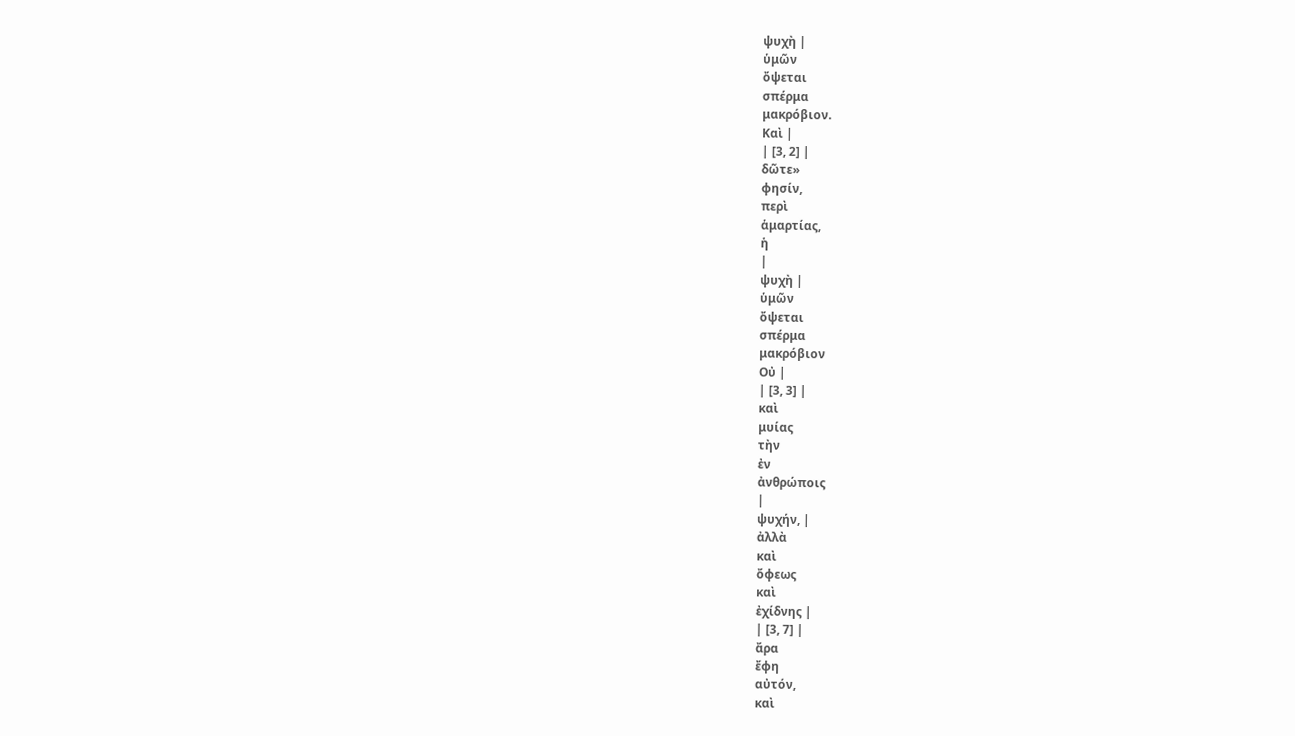ψυχὴ |
ὑμῶν
ὄψεται
σπέρμα
μακρόβιον.
Καὶ |
| [3, 2] |
δῶτε»
φησίν,
περὶ
ἁμαρτίας,
ἡ
|
ψυχὴ |
ὑμῶν
ὄψεται
σπέρμα
μακρόβιον
Οὐ |
| [3, 3] |
καὶ
μυίας
τὴν
ἐν
ἀνθρώποις
|
ψυχήν, |
ἀλλὰ
καὶ
ὄφεως
καὶ
ἐχίδνης |
| [3, 7] |
ἄρα
ἔφη
αὐτόν,
καὶ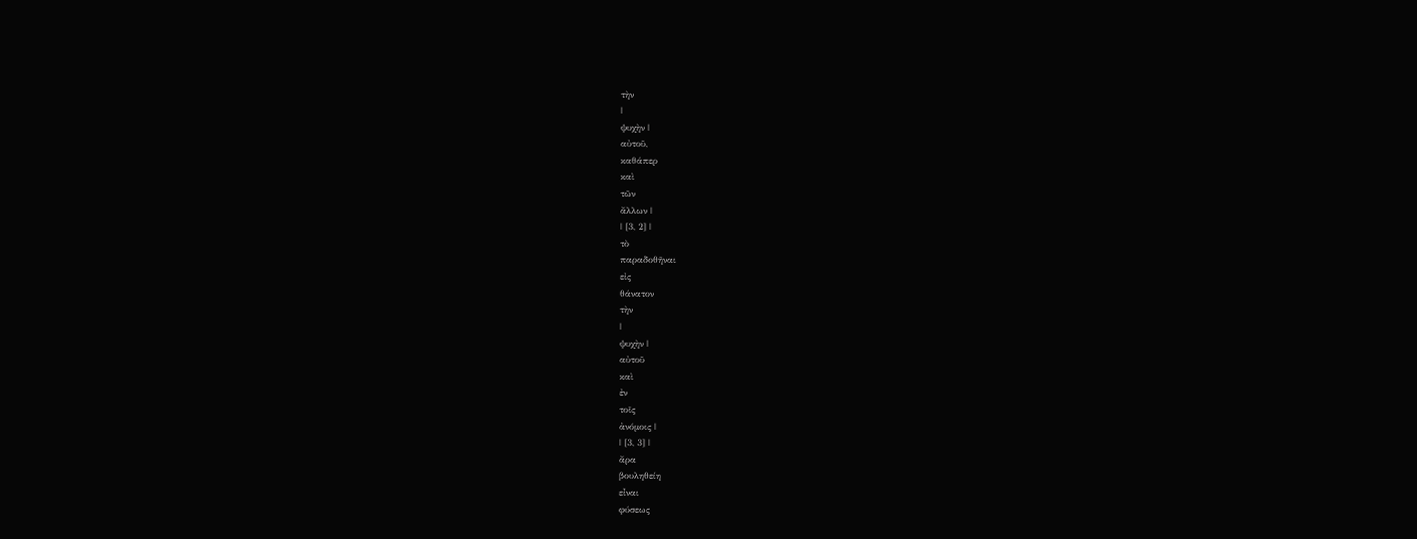τὴν
|
ψυχὴν |
αὐτοῦ,
καθάπερ
καὶ
τῶν
ἄλλων |
| [3, 2] |
τὸ
παραδοθῆναι
εἰς
θάνατον
τὴν
|
ψυχὴν |
αὐτοῦ
καὶ
ἐν
τοῖς
ἀνόμοις |
| [3, 3] |
ἄρα
βουληθείη
εἶναι
φύσεως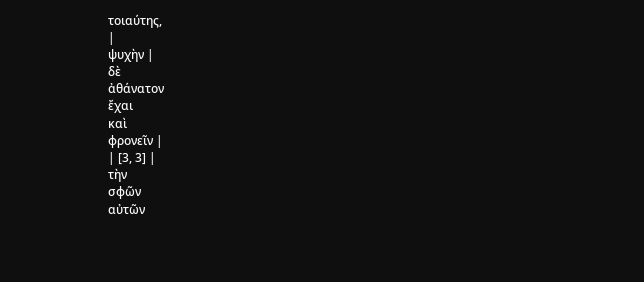τοιαύτης,
|
ψυχὴν |
δὲ
ἀθάνατον
ἔχαι
καὶ
φρονεῖν |
| [3, 3] |
τὴν
σφῶν
αὐτῶν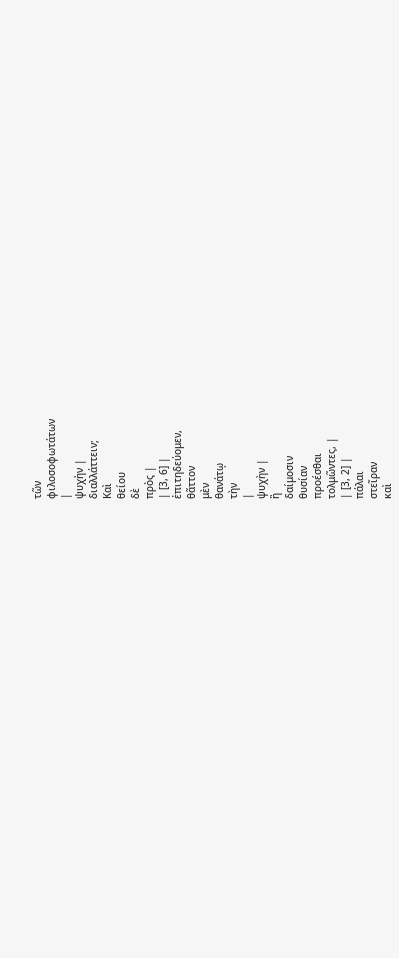τῶν
φιλοσοφωτάτων
|
ψυχὴν |
διαλλάττειν;
Καὶ
θείου
δὲ
πρὸς |
| [3, 6] |
ἐπιτηδεύομεν,
θᾶττον
μὲν
θανάτῳ
τὴν
|
ψυχὴν |
ἢ
δαίμοσιν
θυσίαν
προέσθαι
τολμῶντες, |
| [3, 2] |
πάλαι
στεῖραν
καὶ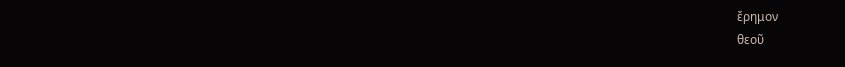ἔρημον
θεοῦ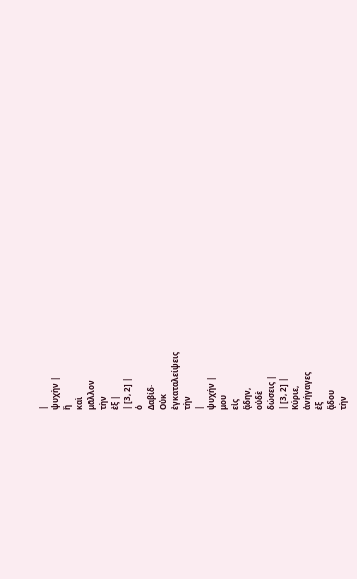|
ψυχὴν |
ἢ
καὶ
μᾶλλον
τὴν
ἐξ |
| [3, 2] |
ὁ
Δαβίδ·
Οὐκ
ἐγκαταλείψεις
τὴν
|
ψυχήν |
μου
εἰς
ᾅδην,
οὐδὲ
δώσεις |
| [3, 2] |
Κύριε,
ἀνήγαγες
ἐξ
ᾅδου
τὴν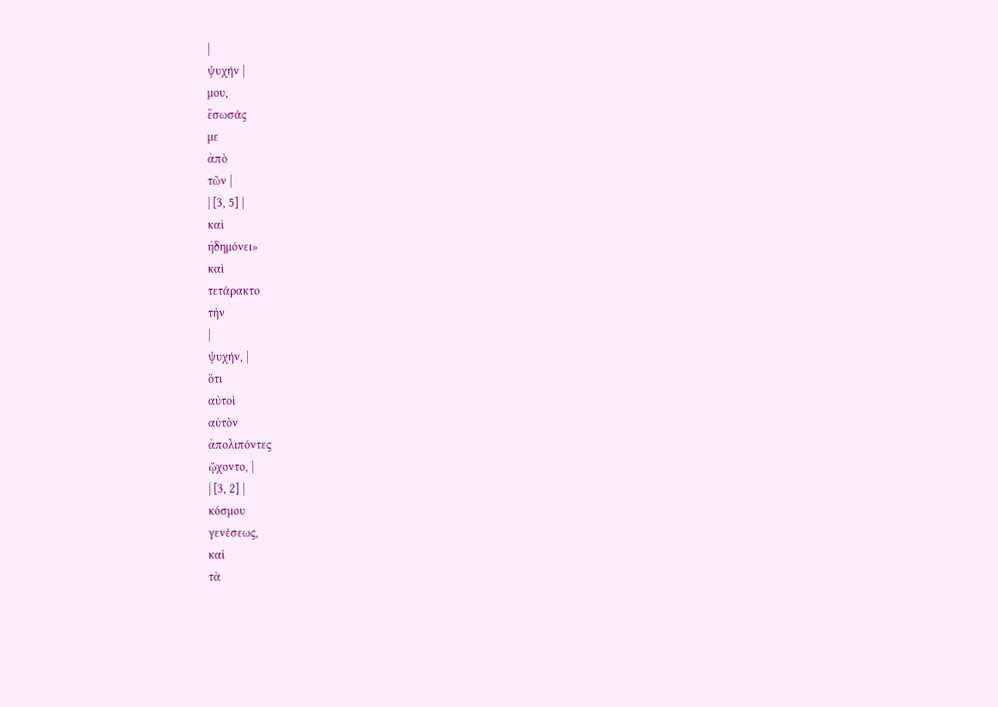|
ψυχήν |
μου,
ἔσωσάς
με
ἀπὸ
τῶν |
| [3, 5] |
καὶ
ἠδημόνει»
καὶ
τετάρακτο
τὴν
|
ψυχήν, |
ὅτι
αὐτοὶ
αὐτὸν
ἀπολιπόντες
ᾤχοντο, |
| [3, 2] |
κόσμου
γενέσεως,
καὶ
τὰ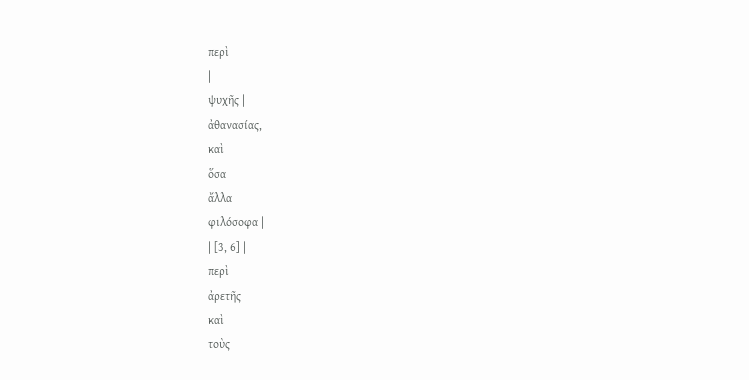περὶ
|
ψυχῆς |
ἀθανασίας,
καὶ
ὅσα
ἄλλα
φιλόσοφα |
| [3, 6] |
περὶ
ἀρετῆς
καὶ
τοὺς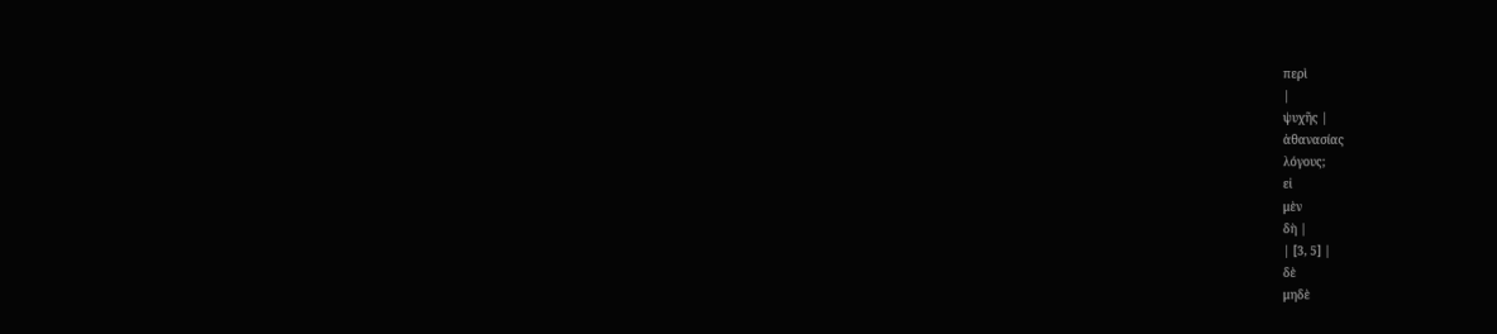περὶ
|
ψυχῆς |
ἀθανασίας
λόγους;
εἰ
μὲν
δὴ |
| [3, 5] |
δὲ
μηδὲ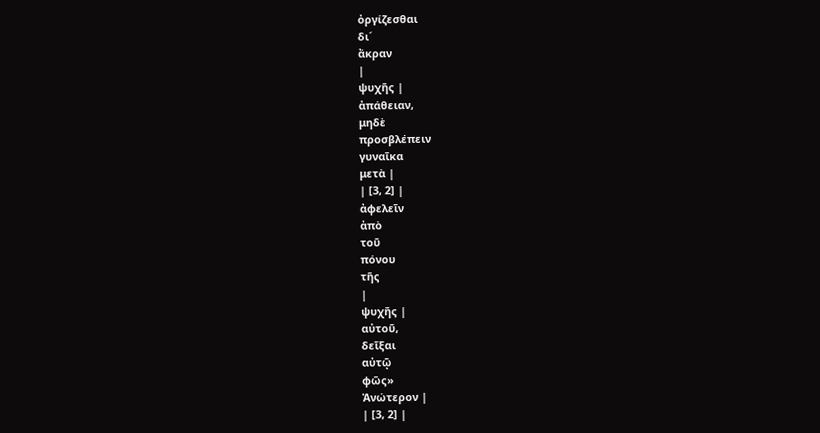ὀργίζεσθαι
δι´
ἄκραν
|
ψυχῆς |
ἀπάθειαν,
μηδὲ
προσβλέπειν
γυναῖκα
μετὰ |
| [3, 2] |
ἀφελεῖν
ἀπὸ
τοῦ
πόνου
τῆς
|
ψυχῆς |
αὐτοῦ,
δεῖξαι
αὐτῷ
φῶς»
Ἀνώτερον |
| [3, 2] |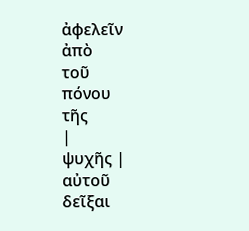ἀφελεῖν
ἀπὸ
τοῦ
πόνου
τῆς
|
ψυχῆς |
αὐτοῦ
δεῖξαι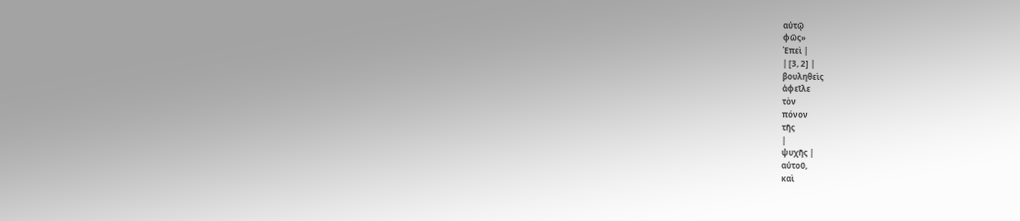αὐτῷ
φῶς»
Ἐπεὶ |
| [3, 2] |
βουληθεὶς
ἀφεῖλε
τὸν
πόνον
τῆς
|
ψυχῆς |
αὐτοῦ,
καὶ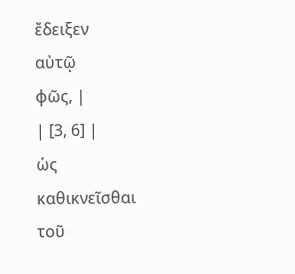ἔδειξεν
αὐτῷ
φῶς, |
| [3, 6] |
ὡς
καθικνεῖσθαι
τοῦ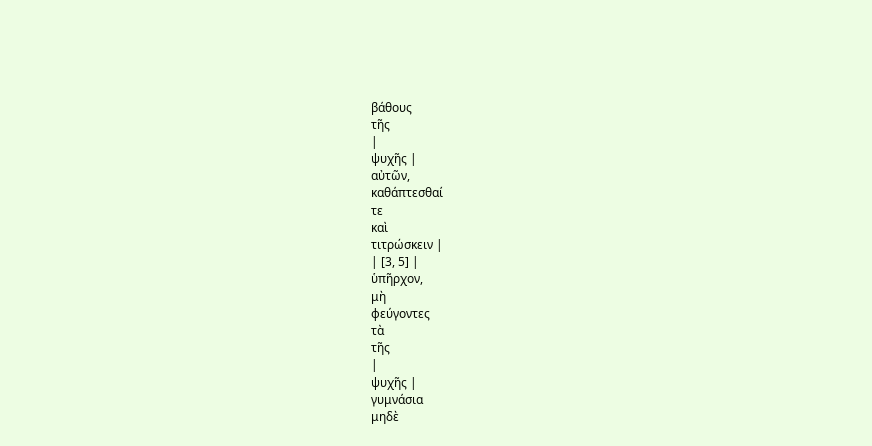βάθους
τῆς
|
ψυχῆς |
αὐτῶν,
καθάπτεσθαί
τε
καὶ
τιτρώσκειν |
| [3, 5] |
ὑπῆρχον,
μὴ
φεύγοντες
τὰ
τῆς
|
ψυχῆς |
γυμνάσια
μηδὲ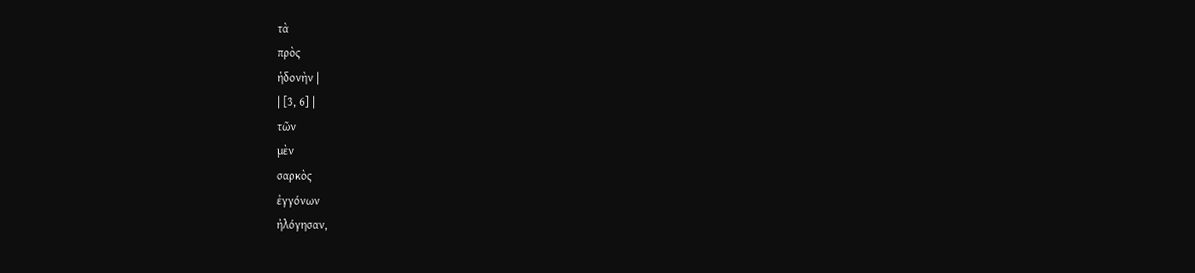τὰ
πρὸς
ἡδονὴν |
| [3, 6] |
τῶν
μὲν
σαρκὸς
ἐγγόνων
ἠλόγησαν,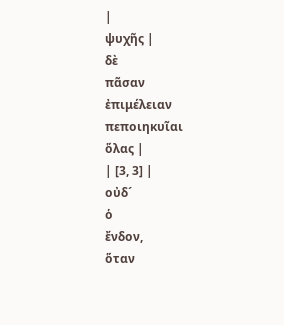|
ψυχῆς |
δὲ
πᾶσαν
ἐπιμέλειαν
πεποιηκυῖαι
ὅλας |
| [3, 3] |
οὐδ´
ὁ
ἔνδον,
ὅταν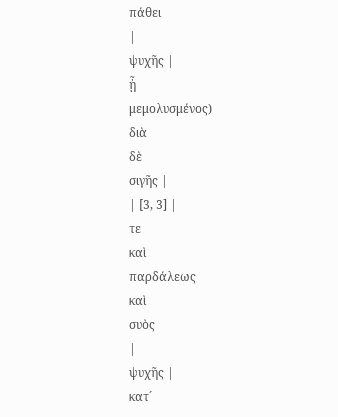πάθει
|
ψυχῆς |
ᾖ
μεμολυσμένος)
διὰ
δὲ
σιγῆς |
| [3, 3] |
τε
καὶ
παρδάλεως
καὶ
συὸς
|
ψυχῆς |
κατ´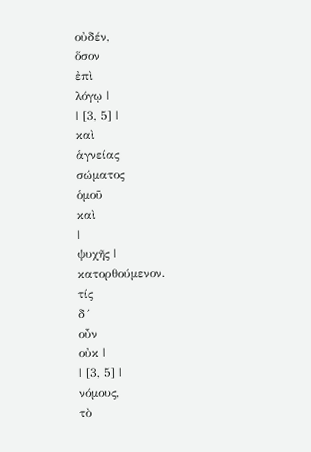οὐδέν,
ὅσον
ἐπὶ
λόγῳ |
| [3, 5] |
καὶ
ἁγνείας
σώματος
ὁμοῦ
καὶ
|
ψυχῆς |
κατορθούμενον.
τίς
δ´
οὖν
οὐκ |
| [3, 5] |
νόμους,
τὸ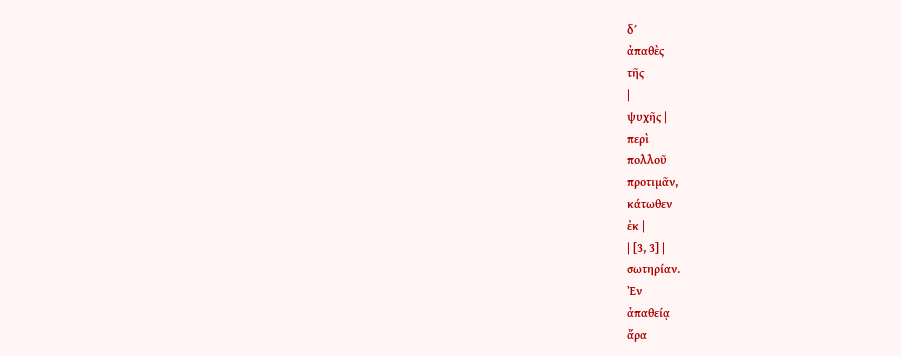δ´
ἀπαθὲς
τῆς
|
ψυχῆς |
περὶ
πολλοῦ
προτιμᾶν,
κάτωθεν
ἐκ |
| [3, 3] |
σωτηρίαν.
Ἐν
ἀπαθείᾳ
ἄρα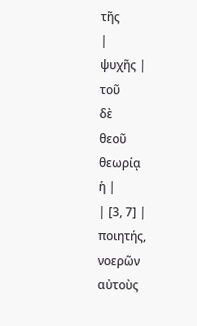τῆς
|
ψυχῆς |
τοῦ
δὲ
θεοῦ
θεωρίᾳ
ἡ |
| [3, 7] |
ποιητής,
νοερῶν
αὐτοὺς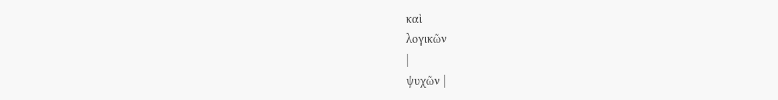καὶ
λογικῶν
|
ψυχῶν |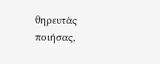θηρευτὰς
ποιήσας,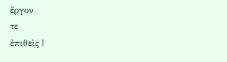ἔργον
τε
ἐπιθεὶς |